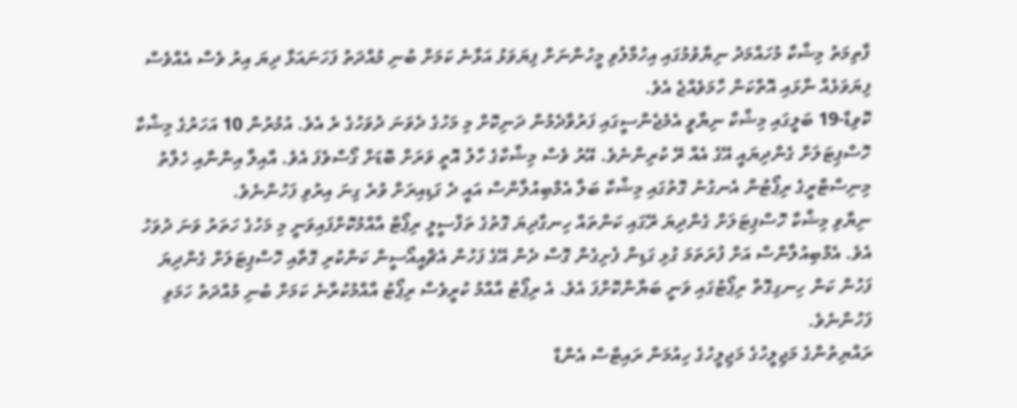ފާތިމަތު މިޝްކާ މުހައްމަދު ނިޔާވުމުގައި އިހުމާލުވި މީހުންނަށް ފިޔަވަޅު އަޅާނެ ކަމަށް ބުނި މުއްދަތު ފަހަނައަޅާ ދިޔަ އިރު ވެސް އެއްވެސް ފިޔަވަޅެއް ނާޅައި އޮތްކަން ހާމަވެއްޖެ އެވެ.
ކޮވިޑް-19 ބަލީގައި މިޝްކާ ނިޔާވީ އެމެޖެންސީގައި ފަރުވާދެމުން ދަނިކޮށް މި މަހުގެ ދެވަނަ ދުވަހުގެ ރެ އެވެ. އުމުރުން 10 އަހަރުގެ މިޝްކާ ހޮސްޕިޓަލަށް ގެންދިޔައީ އޭގެ އެއް ރޭ ކުރިންނެވެ. އޭރު ވެސް މިޝްކާގެ ހާލު އޮތީ ވަރަށް ބޮޑަށް ގޯސްވެފަ އެވެ. އާއިލާ އިންނާއި ހެލްތު މިނިސްޓްރީގެ ރިޕޯޓުން އެނގުނު ގޮތުގައި މިޝްކާ ބަލާ އެމްބިއުލާންސް އައީ ދެ ގަޑިއިރަށް ވުރެ ގިނަ އިރުވި ފަހުންނެވެ.
ނިޔާވި މިޝްކާ ހޮސްޕިޓަލަށް ގެންދިޔަ ރޭގައި ކަންތައް ހިނގާދިޔަ ގޮތުގެ ތަފްސީލީ ރިޕޯޓް އާއްމުކޮށްފައިވަނީ މި މަހުގެ ހަތަރު ވަނަ ދުވަހު އެވެ. އެމްބިއުލާންސް އަށް ފުރަތަމަ ގުޅި ގަޑިން ފެށިގެން ގޮސް ދެން އޭގެ ފަހުން އެޗްއީއޯސީން ކަންކުރި ގޮތާއި ހޮސްޕިޓަލަށް ގެންދިޔަ ފަހުން ކަން ހިނގިގޮތް ރިޕޯޓުގައި ވަނީ ބަޔާންކޮށްފަ އެވެ. އެ ރިޕޯޓު އާއްމު ކުރީވެސް ރިޕޯޓު އާއްމުކުރާނެ ކަމަށް ބުނި މުއްދަތު ހަމަވި ފަހުންނެވެ.
ރައްޔިތުންގެ މަޖިލީހުގެ މަޖިލީހުގެ ހިއުމަން ރައިޓްސް އެންޑް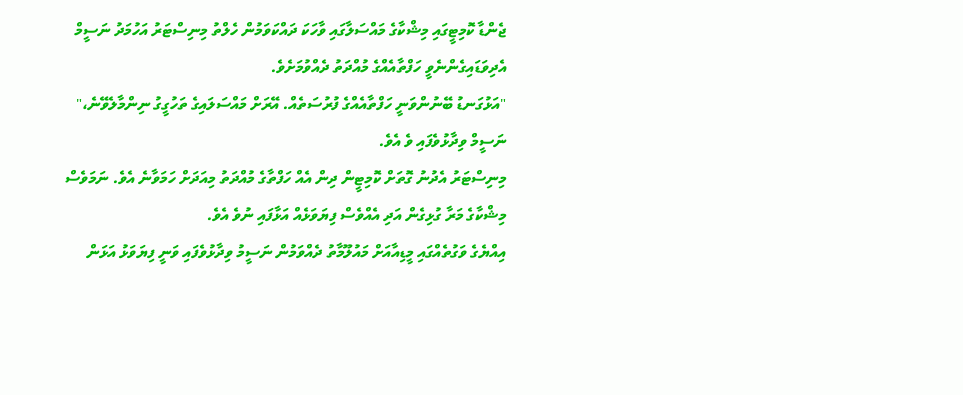ޖެންޑާ ކޮމިޓީގައި މިޝްކާގެ މައްސަލާގައި ވާހަކަ ދައްކަވަމުން ހެލްތު މިނިސްޓަރު އަހުމަދު ނަސީމް އެދިވަޑައިގެންނެވީ ހަފްތާއެއްގެ މުއްދަތު ދެއްވުމަށެވެ.
"އަޅުގަނޑު ބޭނުންވަނީ ހަފްތާއެއްގެ ފުރުސަތެއް. އޭރަށް މައްސަލައިގެ ތަހުގީގު ނިންމާލެވޭނެ،" ނަސީމް ވިދާޅުވެފައި ވެ އެވެ.
މިނިސްޓަރު އެދުނު ގޮތަށް ކޮމިޓީން ދިން އެއް ހަފްތާގެ މުއްދަތު މިއަދަށް ހަމަވާނެ އެވެ. ނަމަވެސް މިޝްކާގެ މަރާ ގުޅިގެން އަދި އެއްވެސް ފިޔަވަޅެއް އަޅާފައި ނުވެ އެވެ.
އިއްޔެގެ ވަގުތެއްގައި މީޑިއާއަށް މައުލޫމާތު ދެއްވަމުން ނަސީމު ވިދާޅުވެފައި ވަނީ ފިޔަވަޅު އަޅަން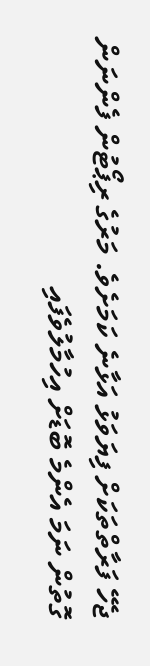ޖެހޭ ފަރާތްތަކަށް ފިޔަވަޅު އަޅާނެ ކަމަށެވެ. މަރުގެ ރިޕޯޓުން ފެންނަން ގޮތުން ނަމަ އެންމެ ބޮޑަށް އިހުމާލުވެފައި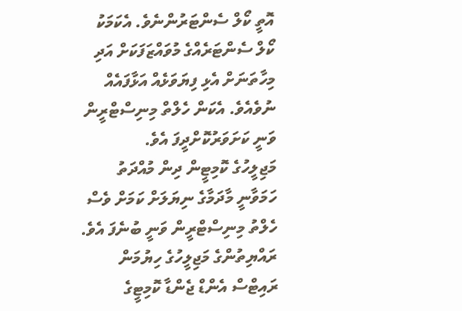އޮތީ ކޯލް ސެންޓަރުންނެވެ. އެކަމަކު ކޯލް ސެންޓަރެއްގެ މުވައްޒަފަކަށް އަދި މިހާތަނަށް އެޅި ފިޔަވަޅެއް އަޅާފައެއް ނުވެއެވެ. އެކަން ހެލްތް މިނިސްޓްރީން ވަނީ ކަށަވަރުކޮށްދީފަ އެވެ.
މަޖިލީހުގެ ކޮމިޓީން ދިން މުއްދަތު ހަމަވާނީ މާދަމާގެ ނިޔަލަށް ކަމަށް ވެސް ހެލްތު މިނިސްޓްރީން ވަނީ ބުނެފަ އެވެ.
ރައްޔިތުންގެ މަޖިލީހުގެ ހިޔުމަން ރައިޓްސް އެންޑް ޖެންޑާ ކޮމިޓީގެ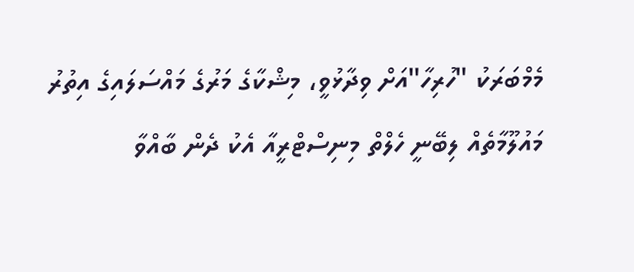މެމްބަރަކު "ހުރިހާ"އަށް ވިދާޅުވީ، މިޝްކާގެ މަރުގެ މައްސަލައިގެ އިތުރު މައުލޫމާތެއް ލިބޭނީ ހެލްތް މިނިސްޓްރީއާ އެކު ދެން ބާއްވާ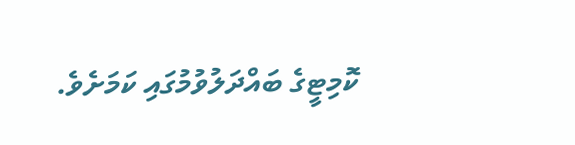ކޮމިޓީގެ ބައްދަލުވުމުގައި ކަމަށެވެ.